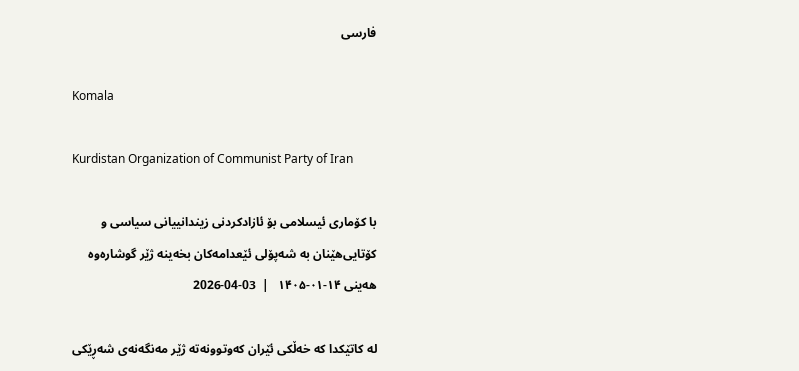فارسی

Komala

Kurdistan Organization of Communist Party of Iran

با کۆماری ئیسلامی بۆ ئازادکردنی زیندانییانی سیاسی و کۆتایی‌هێنان بە شەپۆلی ئێعدامەکان بخەینە ژێر گوشارەوە
هەینی ۱۴-۰۱-۱۴۰۵   |  03-04-2026

لە کاتێکدا کە خەڵکی ئێران کەوتوونەتە ژێر مەنگەنەی شەڕێکی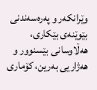وێرانکەر و پەرەسەندنی بێوێنەی بێکاری، هەڵاوسانی بێسنوور و هەژاریی بەرین، کۆماری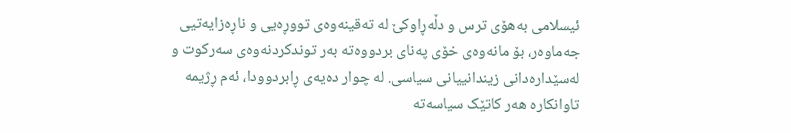ئیسلامی بەهۆی ترس و دڵەڕاوکێ لە تەقینەوەی تووڕەیی و ناڕەزایەتیی جەماوەر، بۆ مانەوەی خۆی پەنای بردووەتە بەر توندکردنەوەی سەرکوت و لەسێدارەدانی زیندانییانی سیاسی. لە چوار دەیەی ڕابردوودا، ئەم ڕژیمە تاوانکارە هەر کاتێک سیاسەتە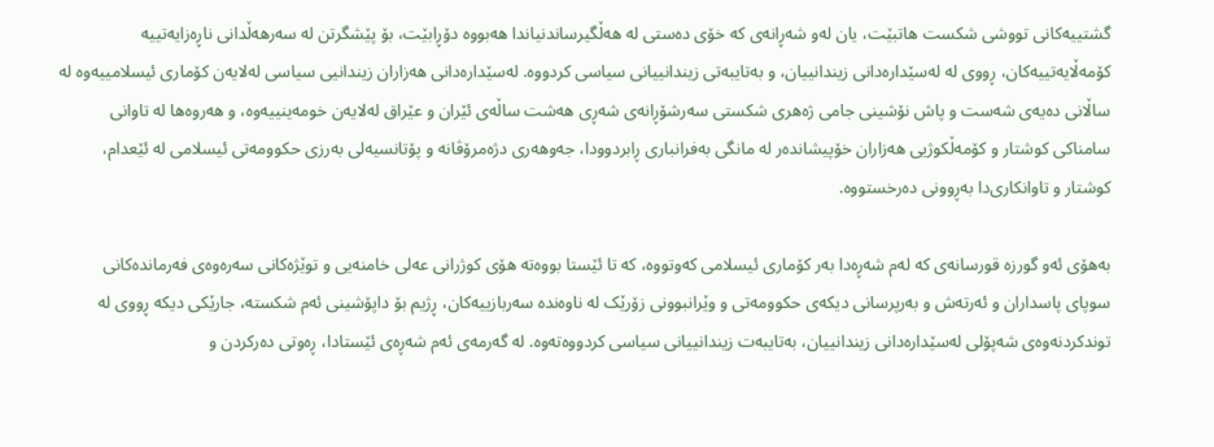گشتییەکانی تووشی شکست هاتبێت، یان لەو شەڕانەی کە خۆی دەستی لە هەڵگیرساندنیاندا هەبووە دۆڕابێت، بۆ پێشگرتن لە سەرهەڵدانی ناڕەزایەتییە کۆمەڵایەتییەکان، ڕووی لە لەسێدارەدانی زیندانییان، و بەتایبەتی زیندانییانی سیاسی کردووە. لەسێدارەدانی هەزاران زیندانیی سیاسی لەلایەن کۆماری ئیسلامییەوە لە ساڵانی دەیەی شەست و پاش نۆشینی جامی ژەهری شکستی سەرشۆڕانەی شەڕی هەشت ساڵەی ئێران و عێراق لەلایەن خومەینییەوە، و هەروەها لە تاوانی سامناکی کوشتار و کۆمەڵکوژیی هەزاران خۆپیشاندەر لە مانگی بەفرانباری ڕابردوودا، جەوهەری دژەمرۆڤانە و پۆتانسیەلی بەرزی حکوومەتی ئیسلامی لە ئێعدام، کوشتار و تاوانکاری‌دا بەڕوونی دەرخستووە.

بەهۆی ئەو گورزە قورسانەی کە لەم شەڕەدا بەر کۆماری ئیسلامی کەوتووە، کە تا ئێستا بووەتە هۆی کوژرانی عەلی خامنەیی و توێژەکانی سەرەوەی فەرماندەکانی سوپای پاسداران و ئەرتەش و بەرپرسانی دیکەی حکوومەتی و وێرانبوونی زۆرێک لە ناوەندە سەربازییەکان، ڕژیم بۆ داپۆشینی ئەم شکستە، جارێکی دیکە ڕووی لە توندکردنەوەی شەپۆلی لەسێدارەدانی زیندانییان، بەتایبەت زیندانییانی سیاسی کردووەتەوە. لە گەرمەی ئەم شەڕەی ئێستادا، ڕەوتی دەرکردن و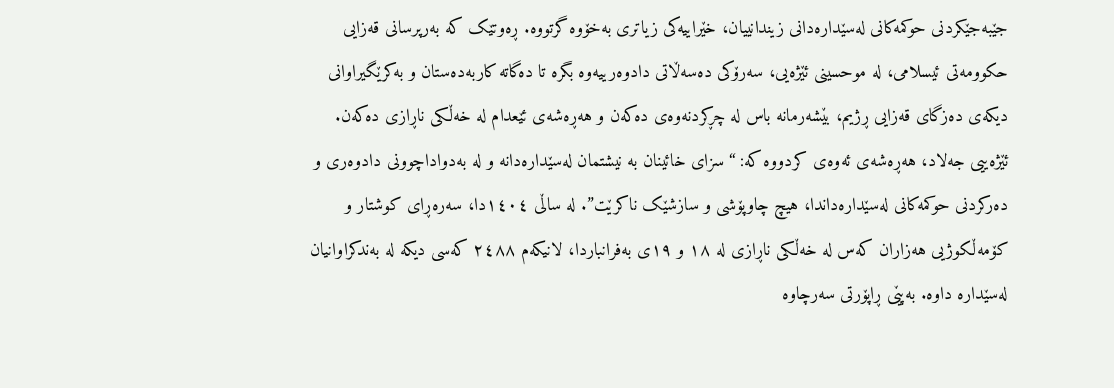جێبەجێکردنی حوکمەکانی لەسێدارەدانی زیندانییان، خێراییەکی زیاتری بەخۆوە گرتووە. ڕەوتێک کە بەرپرسانی قەزایی حکوومەتی ئیسلامی، لە موحسینی ئێژەیی، سەرۆکی دەسەڵاتی دادوەرییەوە بگرە تا دەگاتە کاربەدەستان و بەکرێگیراوانی دیکەی دەزگای قەزایی ڕژیم، بێشەرمانە باس لە چڕکردنەوەی دەکەن و هەڕەشەی ئێعدام لە خەڵکی ناڕازی دەکەن. ئێژەییی جەلاد، هەڕەشەی ئەوەی کردووە کە: “سزای خائینان بە نیشتمان لەسێدارەدانە و لە بەدواداچوونی دادوەری و دەرکردنی حوکمەکانی لەسێدارەداندا، هیچ چاوپۆشی و سازشێک ناکرێت”. لە ساڵی ١٤٠٤دا، سەرەڕای کوشتار و کۆمەڵکوژیی هەزاران کەس لە خەڵکی ناڕازی لە ١٨ و ١٩ی بەفرانباردا، لانیکەم ٢٤٨٨ کەسی دیکە لە بەندکراوانیان لەسێدارە داوە. بەپێی ڕاپۆرتی سەرچاوە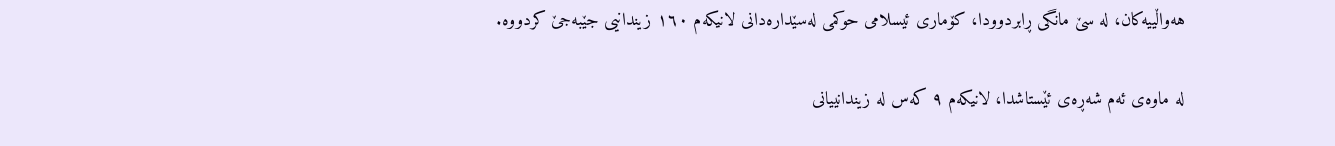هەواڵییەکان، لە سێ مانگی ڕابردوودا، کۆماری ئیسلامی حوکمی لەسێدارەدانی لانیکەم ١٦٠ زیندانیی جێبەجێ کردووە.

لە ماوەی ئەم شەڕەی ئێستاشدا، لانیکەم ٩ کەس لە زیندانییانی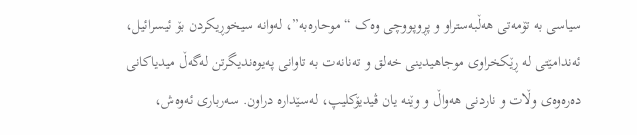سیاسی بە تۆمەتی هەڵبەستراو و پڕوپووچی وەک “موحارەبە”، لەوانە سیخوڕیکردن بۆ ئیسرائیل، ئەندامێتی لە ڕێکخراوی موجاهیدینی خەلق و تەنانەت بە تاوانی پەیوەندیگرتن لەگەڵ میدیاکانی دەرەوەی وڵات و ناردنی هەواڵ و وێنە یان ڤیدیۆکلیپ، لەسێدارە دراون. سەرباری ئەوەش،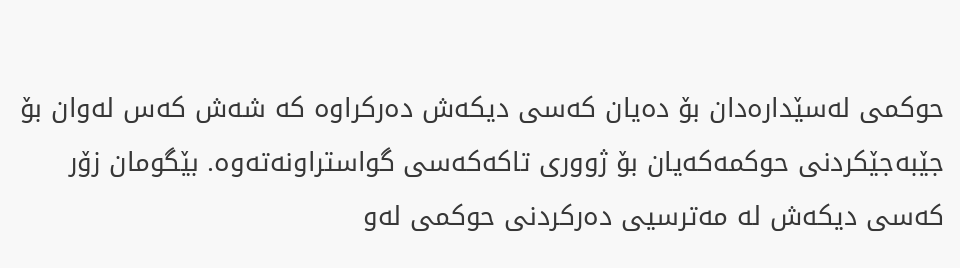حوکمی لەسێدارەدان بۆ دەیان کەسی دیکەش دەرکراوە کە شەش کەس لەوان بۆ جێبەجێکردنی حوکمەکەیان بۆ ژووری تاکەکەسی گواستراونەتەوە. بێگومان زۆر کەسی دیکەش لە مەترسیی دەرکردنی حوکمی لەو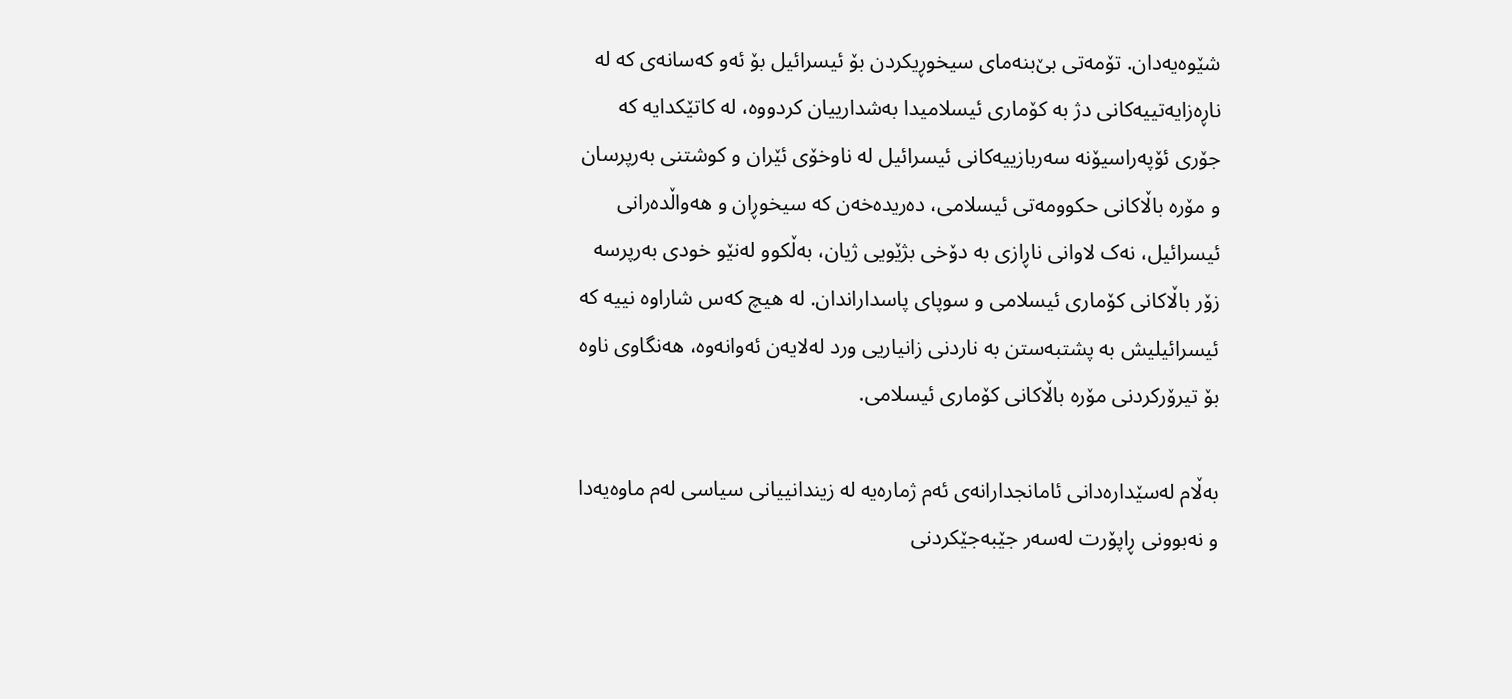شێوەیەدان. تۆمەتی بێ‌بنەمای سیخوڕیکردن بۆ ئیسرائیل بۆ ئەو کەسانەی کە لە ناڕەزایەتییەکانی دژ بە کۆماری ئیسلامیدا بەشدارییان کردووە، لە کاتێکدایە کە جۆری ئۆپەراسیۆنە سەربازییەکانی ئیسرائیل لە ناوخۆی ئێران و کوشتنی بەرپرسان و مۆرە باڵاکانی حکوومەتی ئیسلامی، دەریدەخەن کە سیخوڕان و هەواڵدەرانی ئیسرائیل، نەک لاوانی ناڕازی بە دۆخی بژێویی ژیان، بەڵکوو لەنێو خودی بەرپرسە زۆر باڵاکانی کۆماری ئیسلامی و سوپای پاسداراندان. لە هیچ کەس شاراوە نییە کە ئیسرائیلیش بە پشتبەستن بە ناردنی زانیاریی ورد لەلایەن ئەوانەوە، هەنگاوی ناوە بۆ تیرۆرکردنی مۆرە باڵاکانی کۆماری ئیسلامی.

بەڵام لەسێدارەدانی ئامانجدارانەی ئەم ژمارەیە لە زیندانییانی سیاسی لەم ماوەیەدا و نەبوونی ڕاپۆرت لەسەر جێبەجێکردنی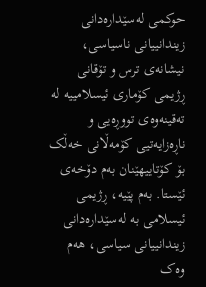حوکمی لەسێدارەدانی زیندانییانی ناسیاسی، نیشانەی ترس و تۆقانی ڕژیمی کۆماری ئیسلامییە لە تەقینەوەی تووڕەیی و ناڕەزایەتیی کۆمەڵانی خەڵک بۆ کۆتاییهێنان بەم دۆخەی ئێستا. بەم پێیە، ڕژیمی ئیسلامی بە لەسێدارەدانی زیندانییانی سیاسی، هەم وەک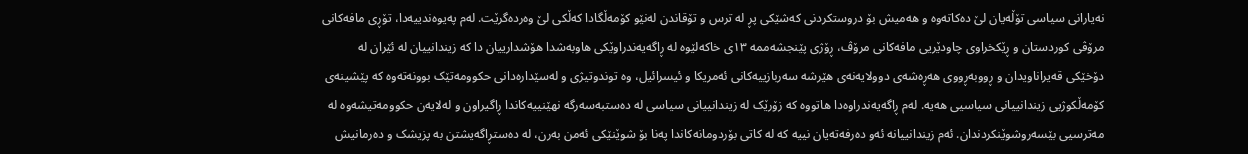نەیارانی سیاسی تۆڵەیان لێ دەکاتەوە و هەمیش بۆ دروستکردنی کەشێکی پڕ لە ترس و تۆقاندن لەنێو کۆمەڵگادا کەڵکی لێ وەردەگرێت. لەم پەیوەندییەدا، تۆڕی مافەکانی مرۆڤی کوردستان و ڕێکخراوی چاودێریی مافەکانی مرۆڤ، ڕۆژی پێنجشەممە ١٣ی خاکەلێوە لە ڕاگەیەندراوێکی هاوبەشدا هۆشدارییان دا کە زیندانییان لە ئێران لە دۆخێکی قەیراناویدان و ڕووبەڕووی هەڕەشەی دوولایەنەی هێرشە سەربازییەکانی ئەمریکا و ئیسرائیل، وە توندوتیژی و لەسێدارەدانی حکوومەتێک بوونەتەوە کە پێشینەی کۆمەڵکوژیی زیندانییانی سیاسیی هەیە. لەم ڕاگەیەندراوەدا هاتووە کە زۆرێک لە زیندانییانی سیاسی لە دەستبەسەرگە نهێنییەکاندا ڕاگیراون و لەلایەن حکوومەتیشەوە لە مەترسیی بێسەروشوێنکردندان. ئەم زیندانییانە ئەو دەرفەتەیان نییە کە لە کاتی بۆردومانەکاندا پەنا بۆ شوێنێکی ئەمن بەرن، لە دەستڕاگەیشتن بە پزیشک و دەرمانیش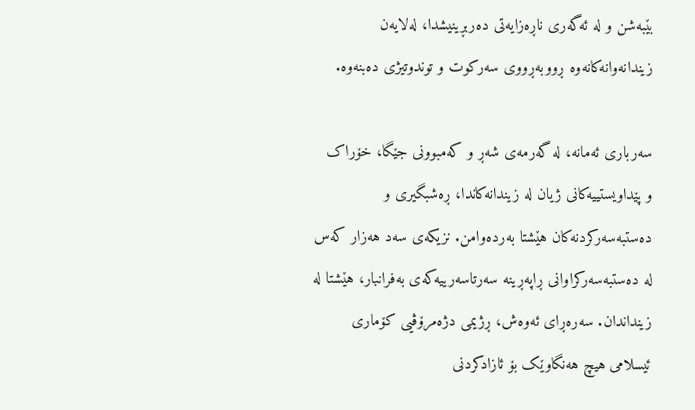بێبەشن و لە ئەگەری ناڕەزایەتی دەربڕینیشدا، لەلایەن زیندانەوانەکانەوە ڕووبەڕووی سەرکوت و توندوتیژی دەبنەوە.

سەرباری ئەمانە، لە گەرمەی شەڕ و کەمبوونی جێگا، خۆراک و پێداویستییەکانی ژیان لە زیندانەکاندا، ڕەشبگیری و دەستبەسەرکردنەکان هێشتا بەردەوامن. نزیکەی سەد هەزار کەس لە دەستبەسەرکراوانی ڕاپەڕینە سەرتاسەرییەکەی بەفرانبار، هێشتا لە زینداندان. سەرەڕای ئەوەش، ڕژیمی دژەمرۆڤیی کۆماری ئیسلامی هیچ هەنگاوێک بۆ ئازادکردنی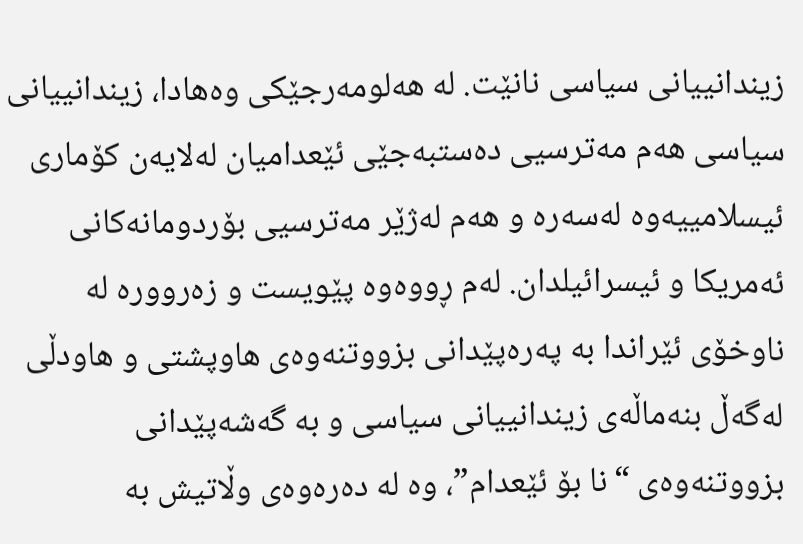زیندانییانی سیاسی نانێت. لە هەلومەرجێکی وەهادا، زیندانییانی سیاسی هەم مەترسیی دەستبەجێی ئێعدامیان لەلایەن کۆماری ئیسلامییەوە لەسەرە و هەم لەژێر مەترسیی بۆردومانەکانی ئەمریکا و ئیسرائیلدان. لەم ڕووەوە پێویست و زەروورە لە ناوخۆی ئێراندا بە پەرەپێدانی بزووتنەوەی هاوپشتی و هاودڵی لەگەڵ بنەماڵەی زیندانییانی سیاسی و بە گەشەپێدانی بزووتنەوەی “نا بۆ ئێعدام”، وە لە دەرەوەی وڵاتیش بە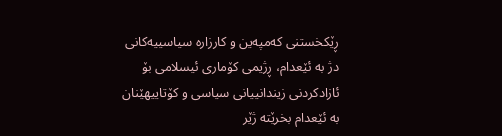ڕێکخستنی کەمپەین و کارزارە سیاسییەکانی دژ بە ئێعدام، ڕژیمی کۆماری ئیسلامی بۆ ئازادکردنی زیندانییانی سیاسی و کۆتاییهێنان بە ئێعدام بخرێتە ژێر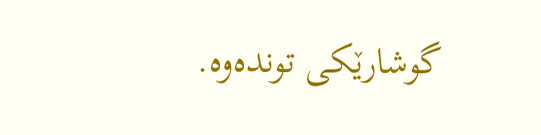گوشارێکی توندەوە.